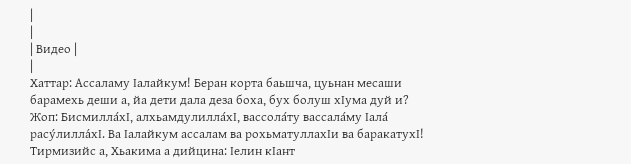|
|
| Видео |
|
Хаттар: Ассаламу Iалайкум! Беран корта баьшча, цуьнан месаши барамехь деши а, йа дети дала деза боха, бух болуш хIума дуй и?
Жоп: Бисмилла́хI, алхьамдулилла́хI, вассола́ту вассала́му Iала́ расу́лилла́хI. Ва Iалайкум ассалам ва рохьматуллахIи ва баракатухI! Тирмизийс а, Хьакима а дийцина: Iелин кIант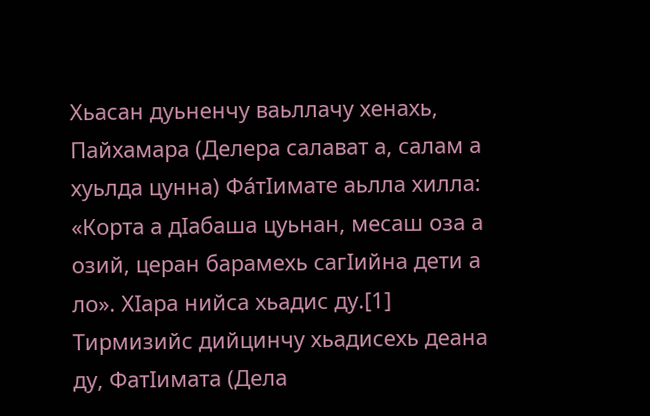Хьасан дуьненчу ваьллачу хенахь, Пайхамара (Делера салават а, салам а хуьлда цунна) Фа́тIимате аьлла хилла: «Корта а дIабаша цуьнан, месаш оза а озий, церан барамехь сагIийна дети а ло». ХIара нийса хьадис ду.[1] Тирмизийс дийцинчу хьадисехь деана ду, ФатIимата (Дела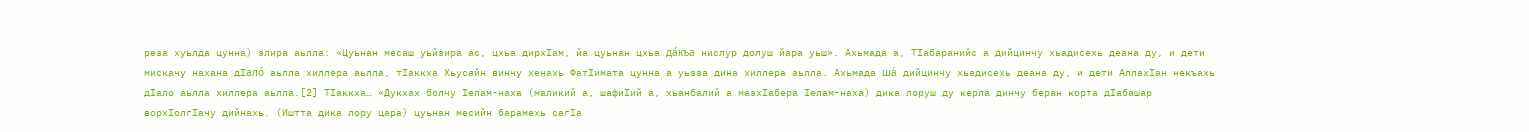реза хуьлда цунна) элира аьлла: «Цуьнан месаш уьйзира ас, цхьа дирхIам, йа цуьнан цхьа да́къа нислур долуш йара уьш». Ахьмада а, ТIабаранийс а дийцинчу хьадисехь деана ду, и дети мискачу нахана дIало́ аьлла хиллера аьлла, тIаккха Хьусайн винчу хенахь ФатIимата цунна а уьзза дина хиллера аьлла. Ахьмада ша́ дийцинчу хьадисехь деана ду, и дети АллахIан некъахь дIало аьлла хиллера аьлла.[2] ТIаккха… «Дукхах болчу Iелам-наха (маликий а, шафиIий а, хьанбалий а мазхIабера Iелам-наха) дика лоруш ду керла динчу беран корта дIабашар ворхIолгIачу дийнахь. (Иштта дика лору цара) цуьнан месийн барамехь сагIа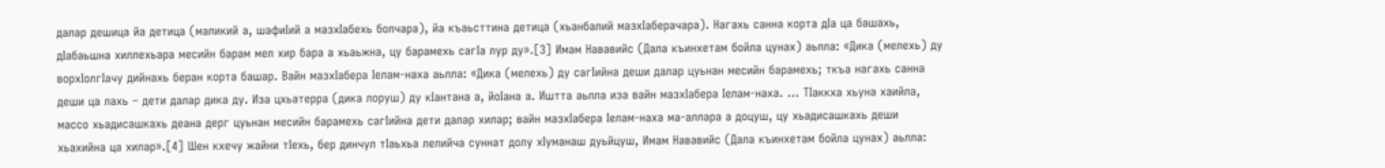далар дешица йа детица (маликий а, шафиIий а мазхIабехь болчара), йа къаьсттина детица (хьанбалий мазхIаберачара). Нагахь санна корта дIа ца башахь, дIабаьшна хиллехьара месийн барам мел хир бара а хьаьжна, цу барамехь сагIа лур ду».[3] Имам Нававийс (Дала къинхетам бойла цунах) аьлла: «Дика (мелехь) ду ворхIолгIачу дийнахь беран корта башар. Вайн мазхIабера Iелам-наха аьлла: «Дика (мелехь) ду сагIийна деши далар цуьнан месийн барамехь; ткъа нагахь санна деши ца лахь – дети далар дика ду. Иза цхьатерра (дика лоруш) ду кIантана а, йоIана а. Иштта аьлла иза вайн мазхIабера Iелам-наха. … ТIаккха хьуна хаийла, массо хьадисашкахь деана дерг цуьнан месийн барамехь сагIийна дети далар хилар; вайн мазхIабера Iелам-наха ма-аллара а доцуш, цу хьадисашкахь деши хьахийна ца хилар».[4] Шен кхечу жайни тIехь, бер динчул тIаьхьа лелийча суннат долу хIуманаш дуьйцуш, Имам Нававийс (Дала къинхетам бойла цунах) аьлла: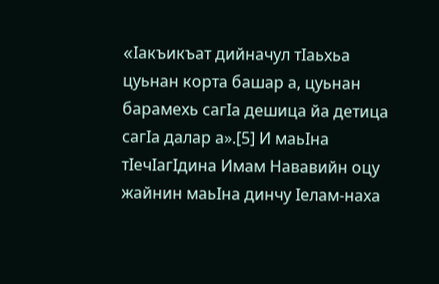«Iакъикъат дийначул тIаьхьа цуьнан корта башар а, цуьнан барамехь сагIа дешица йа детица сагIа далар а».[5] И маьIна тIечIагIдина Имам Нававийн оцу жайнин маьIна динчу Iелам-наха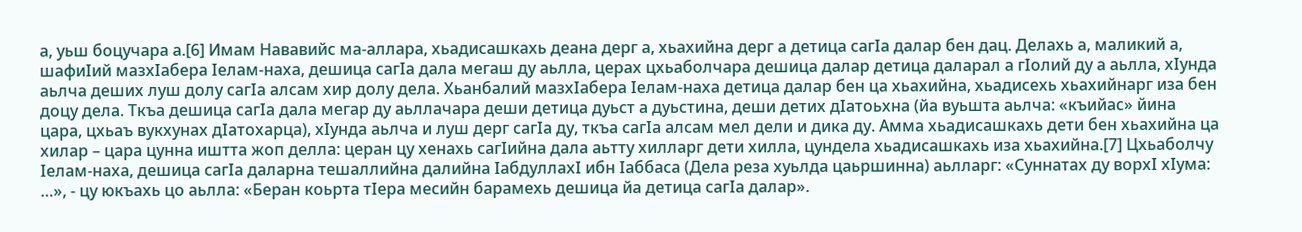а, уьш боцучара а.[6] Имам Нававийс ма-аллара, хьадисашкахь деана дерг а, хьахийна дерг а детица сагIа далар бен дац. Делахь а, маликий а, шафиIий мазхIабера Iелам-наха, дешица сагIа дала мегаш ду аьлла, церах цхьаболчара дешица далар детица даларал а гIолий ду а аьлла, хIунда аьлча деших луш долу сагIа алсам хир долу дела. Хьанбалий мазхIабера Iелам-наха детица далар бен ца хьахийна, хьадисехь хьахийнарг иза бен доцу дела. Ткъа дешица сагIа дала мегар ду аьллачара деши детица дуьст а дуьстина, деши детих дIатоьхна (йа вуьшта аьлча: «къийас» йина цара, цхьаъ вукхунах дIатохарца), хIунда аьлча и луш дерг сагIа ду, ткъа сагIа алсам мел дели и дика ду. Амма хьадисашкахь дети бен хьахийна ца хилар – цара цунна иштта жоп делла: церан цу хенахь сагIийна дала аьтту хилларг дети хилла, цундела хьадисашкахь иза хьахийна.[7] Цхьаболчу Iелам-наха, дешица сагIа даларна тешаллийна далийна IабдуллахI ибн Iаббаса (Дела реза хуьлда цаьршинна) аьлларг: «Суннатах ду ворхI хIума: …», - цу юкъахь цо аьлла: «Беран коьрта тIера месийн барамехь дешица йа детица сагIа далар».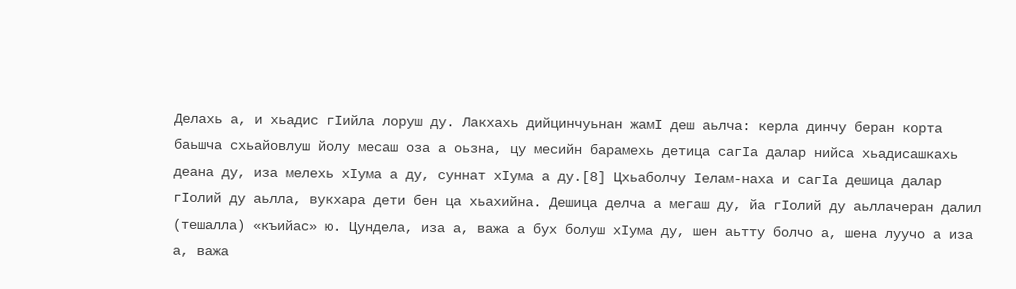Делахь а, и хьадис гIийла лоруш ду. Лакхахь дийцинчуьнан жамI деш аьлча: керла динчу беран корта баьшча схьайовлуш йолу месаш оза а оьзна, цу месийн барамехь детица сагIа далар нийса хьадисашкахь деана ду, иза мелехь хIума а ду, суннат хIума а ду.[8] Цхьаболчу Iелам-наха и сагIа дешица далар гIолий ду аьлла, вукхара дети бен ца хьахийна. Дешица делча а мегаш ду, йа гIолий ду аьллачеран далил (тешалла) «къийас» ю. Цундела, иза а, важа а бух болуш хIума ду, шен аьтту болчо а, шена луучо а иза а, важа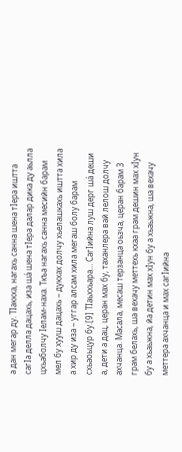а дан мегар ду. ТIаккха, нагахь санна шена тIера иштта сагIа делла дацахь, иза ша́ шена тIера далар дика ду аьлла цхьаболчу Iелам-наха. Ткъа нагахь санна месийн барам мел бу хууш дацахь – дукхах долчу хьелашкахь иштта хила а хир ду иза – уггар алсам хила мегаш болу барам схьаоьцур бу.[9] ТIаьххьара… СагIийна луш дерг ша́ деши а, дети а дац, церан мах бу, таханлера вай лелош долчу ахчанца. Масала, месаш терзанца оьзча, церан барам 3 грам белахь, ша вехачу меттехь кхаа грам дешин мах хIун бу а хьаьжна, йа детин мах хIун бу а хьаьжна, ша вехачу меттера ахчанца и мах сагIийна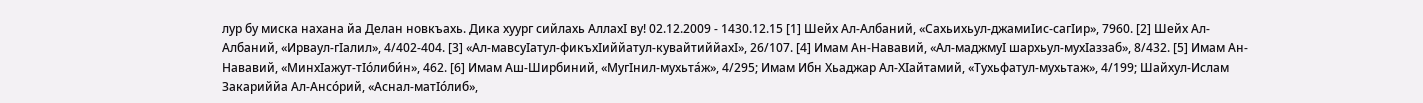лур бу миска нахана йа Делан новкъахь. Дика хуург сийлахь АллахI ву! 02.12.2009 - 1430.12.15 [1] Шейх Ал-Албаний, «Сахьихьул-джамиIис-сагIир», 7960. [2] Шейх Ал-Албаний, «Ирваул-гIалил», 4/402-404. [3] «Ал-мавсуIатул-фикъхIиййатул-кувайтиййахI», 26/107. [4] Имам Ан-Нававий, «Ал-маджмуI шархьул-мухIаззаб», 8/432. [5] Имам Ан-Нававий, «МинхIажут-тIо́либи́н», 462. [6] Имам Аш-Ширбиний, «МугIнил-мухьта́ж», 4/295; Имам Ибн Хьаджар Ал-ХIайтамий, «Тухьфатул-мухьтаж», 4/199; Шайхул-Ислам Закариййа Ал-Ансо́рий, «Аснал-матIо́либ»,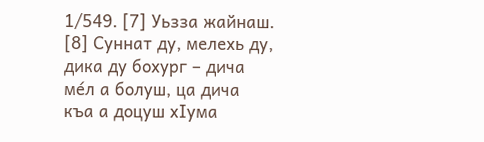1/549. [7] Уьзза жайнаш. [8] Суннат ду, мелехь ду, дика ду бохург – дича ме́л а болуш, ца дича къа а доцуш хIума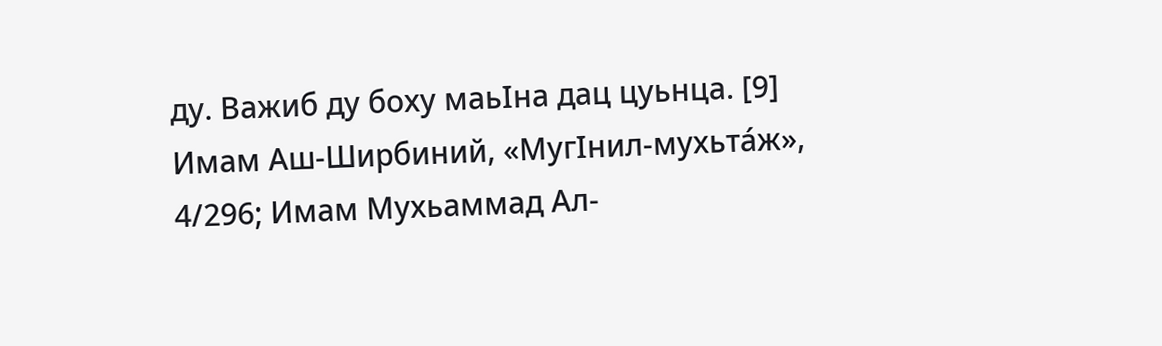ду. Важиб ду боху маьIна дац цуьнца. [9] Имам Аш-Ширбиний, «МугIнил-мухьта́ж», 4/296; Имам Мухьаммад Ал-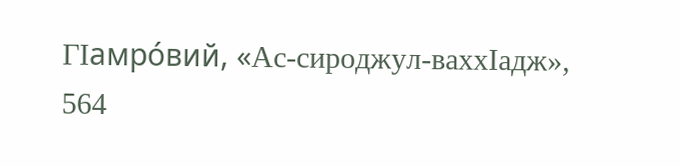ГIамро́вий, «Ас-сироджул-ваххIадж», 564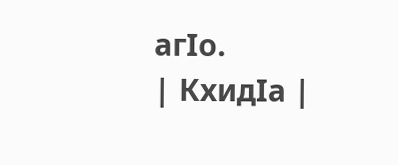агIо.
| КхидIа |